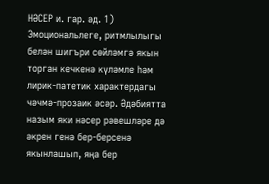НӘСЕР и. гар. әд. 1) Эмоциональлеге, ритмлылыгы белән шигъри сөйләмгә якын торган кечкенә күләмле һәм лирик-патетик характердагы чәчмә-прозаик әсәр. Әдәбиятта назым яки нәсер рәвешләре дә әкрен генә бер-берсенә якынлашып, яңа бер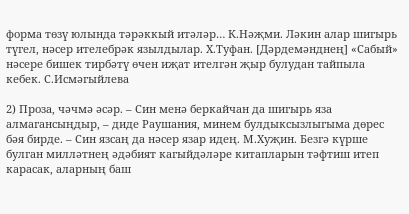форма төзү юлында тәрәккый итәләр… К.Нәҗми. Ләкин алар шигырь түгел, нәсер ителебрәк язылдылар. Х.Туфан. [Дәрдемәнднең] «Сабый» нәсере бишек тирбәтү өчен иҗат ителгән җыр булудан тайпыла кебек. С.Исмәгыйлева

2) Проза, чәчмә әсәр. – Син менә беркайчан да шигырь яза алмагансыңдыр, – диде Раушания, минем булдыксызлыгыма дөрес бәя бирде. – Син язсаң да нәсер язар идең. М.Хуҗин. Безгә күрше булган милләтнең әдәбият кагыйдәләре китапларын тәфтиш итеп карасак, аларның баш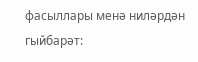фасыллары менә ниләрдән гыйбарәт: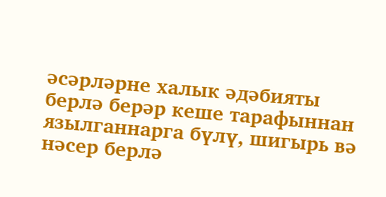әсәрләрне халык әдәбияты берлә берәр кеше тарафыннан язылганнарга бүлү, шигырь вә нәсер берлә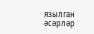язылган әсәрләр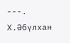---. Х.Әбүлхан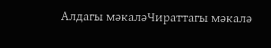Алдагы мәкаләЧираттагы мәкалә